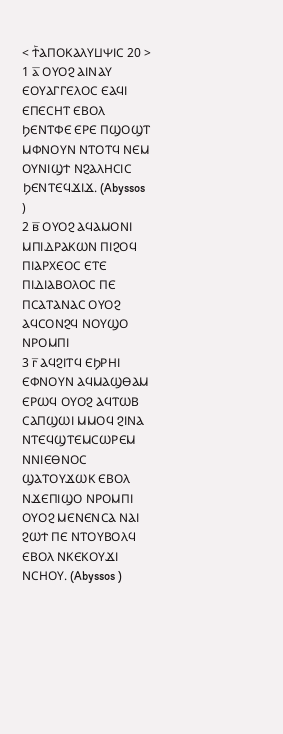< Ϯ⳰ⲀⲠⲞⲔⲀⲖⲨⳘⲮⲒⲤ 20 >
1 ⲁ̅ ⲞⲨⲞϨ ⲀⲒⲚⲀⲨ ⲈⲞⲨⲀⲄⲄⲈⲖⲞⲤ ⲈⲀϤⲒ ⲈⲠⲈⲤⲎⲦ ⲈⲂⲞⲖ ϦⲈⲚⲦⲪⲈ ⲈⲢⲈ ⲠϢⲞϢⲦ ⲘⲪⲚⲞⲨⲚ ⲚⲦⲞⲦϤ ⲚⲈⲘ ⲞⲨⲚⲒϢϮ ⲚϨⲀⲖⲎⲤⲒⲤ ϦⲈⲚⲦⲈϤϪⲒϪ. (Abyssos )
2 ⲃ̅ ⲞⲨⲞϨ ⲀϤⲀⲘⲞⲚⲒ ⲘⲠⲒⲆⲢⲀⲔⲰⲚ ⲠⲒϨⲞϤ ⲠⲒⲀⲢⲬⲈⲞⲤ ⲈⲦⲈ ⲠⲒⲆⲒⲀⲂⲞⲖⲞⲤ ⲠⲈ ⲠⲤⲀⲦⲀⲚⲀⲤ ⲞⲨⲞϨ ⲀϤⲤⲞⲚϨϤ ⲚⲞⲨϢⲞ ⲚⲢⲞⲘⲠⲒ
3 ⲅ̅ ⲀϤϨⲒⲦϤ ⲈϦⲢⲎⲒ ⲈⲪⲚⲞⲨⲚ ⲀϤⲘⲀϢⲐⲀⲘ ⲈⲢⲰϤ ⲞⲨⲞϨ ⲀϤⲦⲰⲂ ⲤⲀⲠϢⲰⲒ ⲘⲘⲞϤ ϨⲒⲚⲀ ⲚⲦⲈϤϢⲦⲈⲘⲤⲰⲢⲈⲘ ⲚⲚⲒⲈⲐⲚⲞⲤ ϢⲀⲦⲞⲨϪⲰⲔ ⲈⲂⲞⲖ ⲚϪⲈⲠⲒϢⲞ ⲚⲢⲞⲘⲠⲒ ⲞⲨⲞϨ ⲘⲈⲚⲈⲚⲤⲀ ⲚⲀⲒ ϨⲰϮ ⲠⲈ ⲚⲦⲞⲨⲂⲞⲖϤ ⲈⲂⲞⲖ ⲚⲔⲈⲔⲞⲨϪⲒ ⲚⲤⲎⲞⲨ. (Abyssos )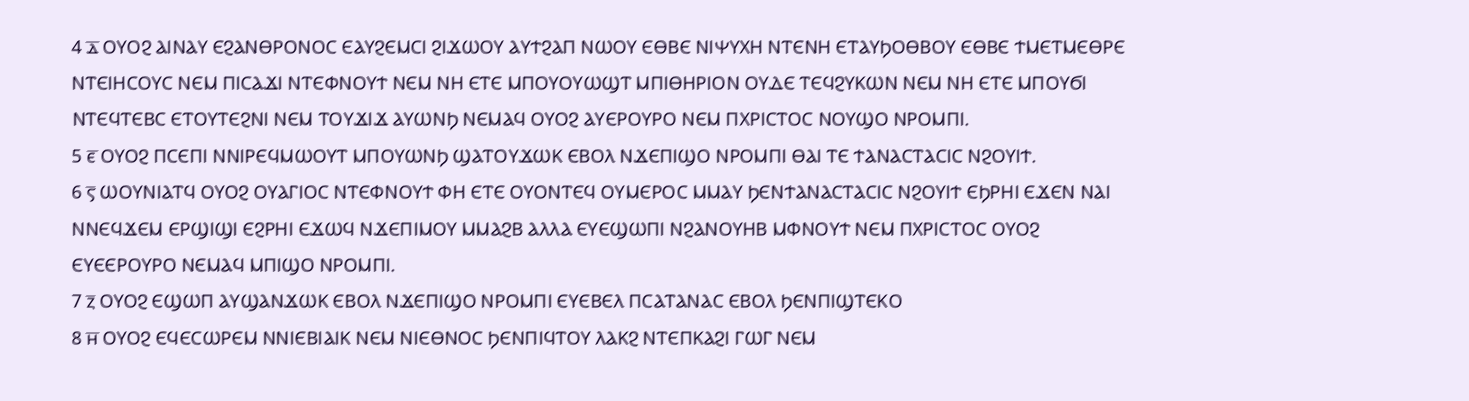4 ⲇ̅ ⲞⲨⲞϨ ⲀⲒⲚⲀⲨ ⲈϨⲀⲚⲐⲢⲞⲚⲞⲤ ⲈⲀⲨϨⲈⲘⲤⲒ ϨⲒϪⲰⲞⲨ ⲀⲨϮϨⲀⲠ ⲚⲰⲞⲨ ⲈⲐⲂⲈ ⲚⲒⲮⲨⲬⲎ ⲚⲦⲈⲚⲎ ⲈⲦⲀⲨϦⲞⲐⲂⲞⲨ ⲈⲐⲂⲈ ϮⲘⲈⲦⲘⲈⲐⲢⲈ ⲚⲦⲈⲒⲎⲤⲞⲨⲤ ⲚⲈⲘ ⲠⲒⲤⲀϪⲒ ⲚⲦⲈⲪⲚⲞⲨϮ ⲚⲈⲘ ⲚⲎ ⲈⲦⲈ ⲘⲠⲞⲨⲞⲨⲰϢⲦ ⲘⲠⲒⲐⲎⲢⲒⲞⲚ ⲞⲨⲆⲈ ⲦⲈϤϨⲨⲔⲰⲚ ⲚⲈⲘ ⲚⲎ ⲈⲦⲈ ⲘⲠⲞⲨϬⲒ ⲚⲦⲈϤⲦⲈⲂⲤ ⲈⲦⲞⲨⲦⲈϨⲚⲒ ⲚⲈⲘ ⲦⲞⲨϪⲒϪ ⲀⲨⲰⲚϦ ⲚⲈⲘⲀϤ ⲞⲨⲞϨ ⲀⲨⲈⲢⲞⲨⲢⲞ ⲚⲈⲘ ⲠⲬⲢⲒⲤⲦⲞⲤ ⲚⲞⲨϢⲞ ⲚⲢⲞⲘⲠⲒ.
5 ⲉ̅ ⲞⲨⲞϨ ⲠⲤⲈⲠⲒ ⲚⲚⲒⲢⲈϤⲘⲰⲞⲨⲦ ⲘⲠⲞⲨⲰⲚϦ ϢⲀⲦⲞⲨϪⲰⲔ ⲈⲂⲞⲖ ⲚϪⲈⲠⲒϢⲞ ⲚⲢⲞⲘⲠⲒ ⲐⲀⲒ ⲦⲈ ϮⲀⲚⲀⲤⲦⲀⲤⲒⲤ ⲚϨⲞⲨⲒϮ.
6 ⲋ̅ ⲰⲞⲨⲚⲒⲀⲦϤ ⲞⲨⲞϨ ⲞⲨⲀⲄⲒⲞⲤ ⲚⲦⲈⲪⲚⲞⲨϮ ⲪⲎ ⲈⲦⲈ ⲞⲨⲞⲚⲦⲈϤ ⲞⲨⲘⲈⲢⲞⲤ ⲘⲘⲀⲨ ϦⲈⲚϮⲀⲚⲀⲤⲦⲀⲤⲒⲤ ⲚϨⲞⲨⲒϮ ⲈϦⲢⲎⲒ ⲈϪⲈⲚ ⲚⲀⲒ ⲚⲚⲈϤϪⲈⲘ ⲈⲢϢⲒϢⲒ ⲈϨⲢⲎⲒ ⲈϪⲰϤ ⲚϪⲈⲠⲒⲘⲞⲨ ⲘⲘⲀϨⲂ ⲀⲖⲖⲀ ⲈⲨⲈϢⲰⲠⲒ ⲚϨⲀⲚⲞⲨⲎⲂ ⲘⲪⲚⲞⲨϮ ⲚⲈⲘ ⲠⲬⲢⲒⲤⲦⲞⲤ ⲞⲨⲞϨ ⲈⲨⲈⲈⲢⲞⲨⲢⲞ ⲚⲈⲘⲀϤ ⲘⲠⲒϢⲞ ⲚⲢⲞⲘⲠⲒ.
7 ⲍ̅ ⲞⲨⲞϨ ⲈϢⲰⲠ ⲀⲨϢⲀⲚϪⲰⲔ ⲈⲂⲞⲖ ⲚϪⲈⲠⲒϢⲞ ⲚⲢⲞⲘⲠⲒ ⲈⲨⲈⲂⲈⲖ ⲠⲤⲀⲦⲀⲚⲀⲤ ⲈⲂⲞⲖ ϦⲈⲚⲠⲒϢⲦⲈⲔⲞ
8 ⲏ̅ ⲞⲨⲞϨ ⲈϤⲈⲤⲰⲢⲈⲘ ⲚⲚⲒⲈⲂⲒⲀⲒⲔ ⲚⲈⲘ ⲚⲒⲈⲐⲚⲞⲤ ϦⲈⲚⲠⲒϤⲦⲞⲨ ⲖⲀⲔϨ ⲚⲦⲈⲠⲔⲀϨⲒ ⲄⲰⲄ ⲚⲈⲘ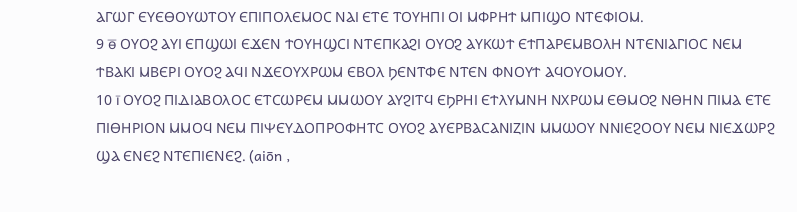ⲀⲄⲰⲄ ⲈⲨⲈⲐⲞⲨⲰⲦⲞⲨ ⲈⲠⲒⲠⲞⲖⲈⲘⲞⲤ ⲚⲀⲒ ⲈⲦⲈ ⲦⲞⲨⲎⲠⲒ ⲞⲒ ⲘⲪⲢⲎϮ ⲘⲠⲒϢⲞ ⲚⲦⲈⲪⲒⲞⲘ.
9 ⲑ̅ ⲞⲨⲞϨ ⲀⲨⲒ ⲈⲠϢⲰⲒ ⲈϪⲈⲚ ϮⲞⲨⲎϢⲤⲒ ⲚⲦⲈⲠⲔⲀϨⲒ ⲞⲨⲞϨ ⲀⲨⲔⲰϮ ⲈϮⲠⲀⲢⲈⲘⲂⲞⲖⲎ ⲚⲦⲈⲚⲒⲀⲄⲒⲞⲤ ⲚⲈⲘ ϮⲂⲀⲔⲒ ⲘⲂⲈⲢⲒ ⲞⲨⲞϨ ⲀϤⲒ ⲚϪⲈⲞⲨⲬⲢⲰⲘ ⲈⲂⲞⲖ ϦⲈⲚⲦⲪⲈ ⲚⲦⲈⲚ ⲪⲚⲞⲨϮ ⲀϤⲞⲨⲞⲘⲞⲨ.
10 ⲓ̅ ⲞⲨⲞϨ ⲠⲒⲆⲒⲀⲂⲞⲖⲞⲤ ⲈⲦⲤⲰⲢⲈⲘ ⲘⲘⲰⲞⲨ ⲀⲨϨⲒⲦϤ ⲈϦⲢⲎⲒ ⲈϮⲖⲨⲘⲚⲎ ⲚⲬⲢⲰⲘ ⲈⲐⲘⲞϨ ⲚⲐⲎⲚ ⲠⲒⲘⲀ ⲈⲦⲈ ⲠⲒⲐⲎⲢⲒⲞⲚ ⲘⲘⲞϤ ⲚⲈⲘ ⲠⲒⲮⲈⲨⲆⲞⲠⲢⲞⲪⲎⲦⲤ ⲞⲨⲞϨ ⲀⲨⲈⲢⲂⲀⲤⲀⲚⲒⲌⲒⲚ ⲘⲘⲰⲞⲨ ⲚⲚⲒⲈϨⲞⲞⲨ ⲚⲈⲘ ⲚⲒⲈϪⲰⲢϨ ϢⲀ ⲈⲚⲈϨ ⲚⲦⲈⲠⲒⲈⲚⲈϨ. (aiōn ,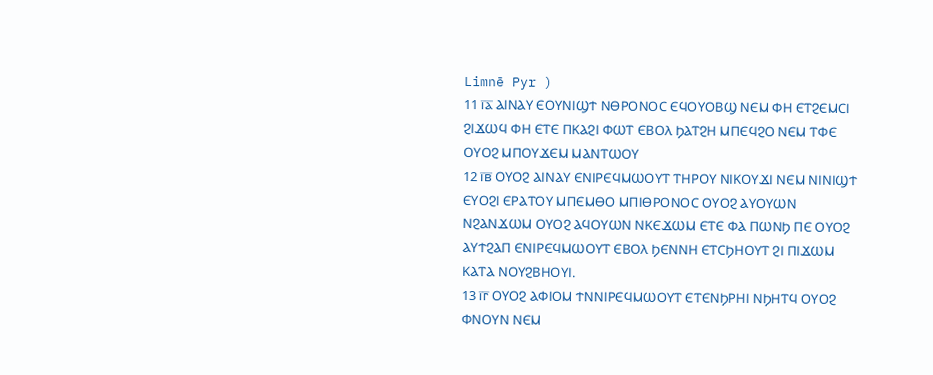Limnē Pyr )
11 ⲓ̅ⲁ̅ ⲀⲒⲚⲀⲨ ⲈⲞⲨⲚⲒϢϮ ⲚⲐⲢⲞⲚⲞⲤ ⲈϤⲞⲨⲞⲂϢ ⲚⲈⲘ ⲪⲎ ⲈⲦϨⲈⲘⲤⲒ ϨⲒϪⲰϤ ⲪⲎ ⲈⲦⲈ ⲠⲔⲀϨⲒ ⲪⲰⲦ ⲈⲂⲞⲖ ϦⲀⲦϨⲎ ⲘⲠⲈϤϨⲞ ⲚⲈⲘ ⲦⲪⲈ ⲞⲨⲞϨ ⲘⲠⲞⲨϪⲈⲘ ⲘⲀⲚⲦⲰⲞⲨ
12 ⲓ̅ⲃ̅ ⲞⲨⲞϨ ⲀⲒⲚⲀⲨ ⲈⲚⲒⲢⲈϤⲘⲰⲞⲨⲦ ⲦⲎⲢⲞⲨ ⲚⲒⲔⲞⲨϪⲒ ⲚⲈⲘ ⲚⲒⲚⲒϢϮ ⲈⲨⲞϨⲒ ⲈⲢⲀⲦⲞⲨ ⲘⲠⲈⲘⲐⲞ ⲘⲠⲒⲐⲢⲞⲚⲞⲤ ⲞⲨⲞϨ ⲀⲨⲞⲨⲰⲚ ⲚϨⲀⲚϪⲰⲘ ⲞⲨⲞϨ ⲀϤⲞⲨⲰⲚ ⲚⲔⲈϪⲰⲘ ⲈⲦⲈ ⲪⲀ ⲠⲰⲚϦ ⲠⲈ ⲞⲨⲞϨ ⲀⲨϮϨⲀⲠ ⲈⲚⲒⲢⲈϤⲘⲰⲞⲨⲦ ⲈⲂⲞⲖ ϦⲈⲚⲚⲎ ⲈⲦⲤϦⲎⲞⲨⲦ ϨⲒ ⲠⲒϪⲰⲘ ⲔⲀⲦⲀ ⲚⲞⲨϨⲂⲎⲞⲨⲒ.
13 ⲓ̅ⲅ̅ ⲞⲨⲞϨ ⲀⲪⲒⲞⲘ ϮⲚⲚⲒⲢⲈϤⲘⲰⲞⲨⲦ ⲈⲦⲈⲚϦⲢⲎⲒ ⲚϦⲎⲦϤ ⲞⲨⲞϨ ⲪⲚⲞⲨⲚ ⲚⲈⲘ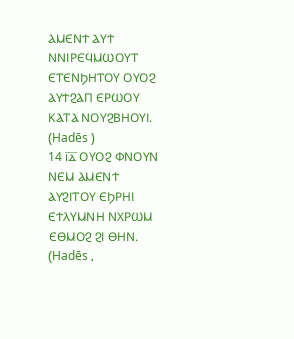ⲀⲘⲈⲚϮ ⲀⲨϮ ⲚⲚⲒⲢⲈϤⲘⲰⲞⲨⲦ ⲈⲦⲈⲚϦⲎⲦⲞⲨ ⲞⲨⲞϨ ⲀⲨϮϨⲀⲠ ⲈⲢⲰⲞⲨ ⲔⲀⲦⲀ ⲚⲞⲨϨⲂⲎⲞⲨⲒ. (Hadēs )
14 ⲓ̅ⲇ̅ ⲞⲨⲞϨ ⲪⲚⲞⲨⲚ ⲚⲈⲘ ⲀⲘⲈⲚϮ ⲀⲨϨⲒⲦⲞⲨ ⲈϦⲢⲎⲒ ⲈϮⲖⲨⲘⲚⲎ ⲚⲬⲢⲰⲘ ⲈⲐⲘⲞϨ ϨⲒ ⲐⲎⲚ. (Hadēs ,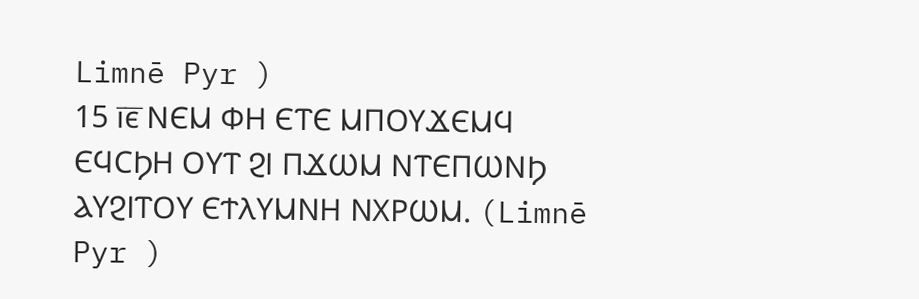Limnē Pyr )
15 ⲓ̅ⲉ̅ ⲚⲈⲘ ⲪⲎ ⲈⲦⲈ ⲘⲠⲞⲨϪⲈⲘϤ ⲈϤⲤϦⲎ ⲞⲨⲦ ϨⲒ ⲠϪⲰⲘ ⲚⲦⲈⲠⲰⲚϦ ⲀⲨϨⲒⲦⲞⲨ ⲈϮⲖⲨⲘⲚⲎ ⲚⲬⲢⲰⲘ. (Limnē Pyr )